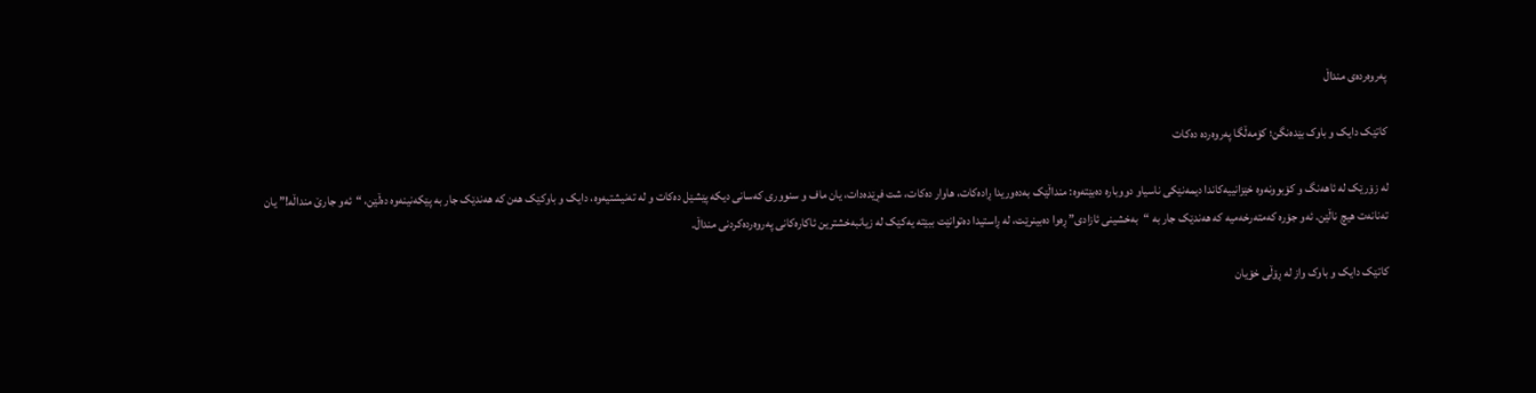پەروەردەی منداڵ

کاتێک دایک و باوک بێدەنگن؛ کۆمەڵگا پەروەردە دەکات

لە زۆرێک لە ئاهەنگ و کۆبوونەوە خێزانییەکاندا دیمەنێکی ناسیاو دووبارە دەبێتەوە: منداڵێک بەدەوریدا ڕادەکات، هاوار دەکات، شت فڕێدەدات، یان ماف و سنووری کەسانی دیکە پێشێل دەکات و لە تەنیشتیەوە، دایک و باوکێک هەن کە هەندێک جار بە پێکەنینەوە دەڵێن، “ئەو جارێ منداڵە!” یان تەنانەت هیچ ناڵێن. ئەو جۆرە کەمتەرخەمیە کە هەندێک جار بە “بەخشینی ئازادی” ڕەوا دەبینرێت، لە ڕاستیدا دەتوانێت ببێتە یەکێک لە زیانبەخشترین ئاکارەکانی پەروەردەکردنی منداڵ.

کاتێک دایک و باوک واز لە ڕۆڵی خۆیان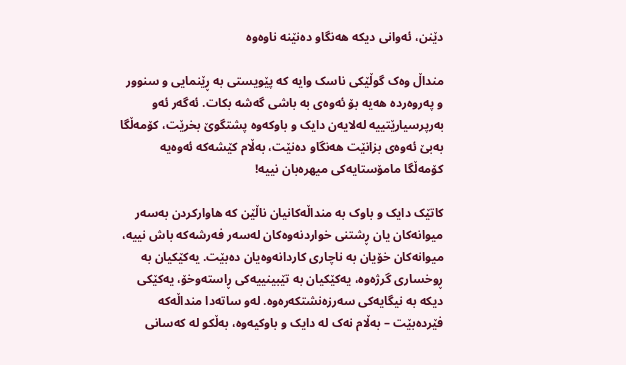دێنن، ئەوانی دیکە هەنگاو دەنێنە ناوەوە

منداڵ وەک گوڵێکی ناسک وایە کە پێویستی بە ڕێنمایی و سنوور و پەروەردە هەیە بۆ ئەوەی بە باشی گەشە بکات. ئەگەر ئەو بەرپرسیارێتییە لەلایەن دایک و باوکەوە پشتگوێ بخرێت، کۆمەڵگا بەبێ ئەوەی بزانێت هەنگاو دەنێت، بەڵام کێشەکە ئەوەیە کۆمەڵگا مامۆستایەکی میهرەبان نییە!

کاتێک دایک و باوک بە منداڵەکانیان ناڵێن کە هاوارکردن بەسەر میوانەکان یان ڕشتنی خواردنەوەکان لەسەر فەرشەکە باش نییە، میوانەکان خۆیان بە ناچاری کاردانەوەیان دەبێت. یەکێکیان بە ڕوخساری گرژەوە، یەکێکیان بە تێبینییەکی ڕاستەوخۆ، یەکێکی دیکە بە نیگایەکی سەرزەنشتکەرەوە. لەو ساتەدا منداڵەکە فێردەبێت – بەڵام نەک لە دایک و باوکیەوە، بەڵکو لە کەسانی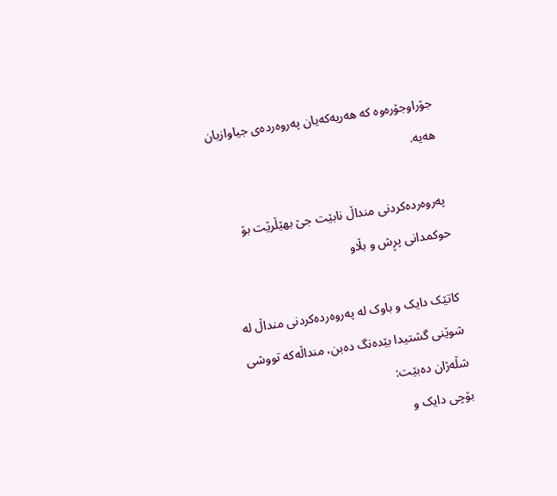جۆراوجۆرەوە کە هەریەکەیان پەروەردەی جیاوازیان هەیە.

پەروەردەکردنی منداڵ نابێت جێ بهێڵرێت بۆ حوکمدانی پڕش و بڵاو

کاتێک دایک و باوک لە پەروەردەکردنی منداڵ لە شوێنی گشتیدا بێدەنگ دەبن، منداڵەکە تووشی شڵەژان دەبێت:
بۆچی دایک و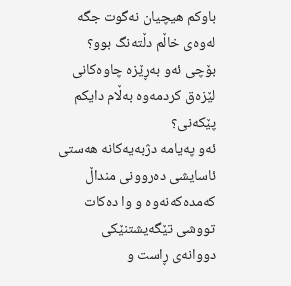باوکم هیچیان نەگوت جگە لەوەی خاڵم دڵتەنگ بوو؟ بۆچی ئەو بەڕێزە چاوەکانی لێزەق کردمەوە بەڵام دایکم پێکەنی؟
ئەو پەیامە دژبەیەکانە هەستی ئاسایشی دەروونی منداڵ کەمدەکەنەوە و وا دەکات تووشی تێگەیشتنێکی دووانەی ڕاست و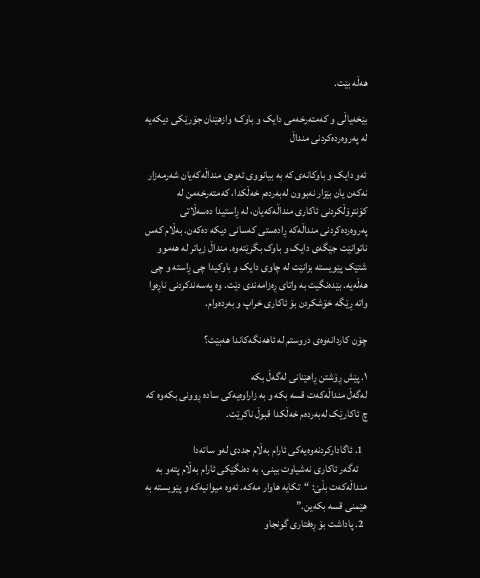هەڵە بێت.

بێخەیاڵی و کەمتەرخەمی دایک و باوک؛ وازهێنان جۆرێکی دیکەیە لە پەروەردەکردنی منداڵ

ئەو دایک و باوکانەی کە بە بیانووی ئەوەی منداڵەکەیان شەرمەزار نەکەن یان بێزار نەبوون لەبەردەم خەڵکدا، کەمتەرخەمن لە کۆنترۆڵکردنی ئاکاری منداڵەکەیان، لە ڕاستیدا دەسەڵاتی پەروەردەکردنی منداڵەکە ڕادەستی کەسانی دیکە دەکەن. بەڵام کەس ناتوانێت جێگەی دایک و باوک بگرێتەوە. منداڵ زیاتر لە هەموو شتێک پێویستە بزانێت لە چاوی دایک و باوکیدا چی ڕاستە و چی هەڵەیە. بێدەنگیت بە واتای ڕەزامەندی دێت. وە پەسەندکردنی ناڕەوا واتە ڕێگە خۆشکردن بۆ ئاکاری خراپ و بەردەوام.

چۆن کاردانەوەی دروستم لە ئاهەنگەکاندا هەبێت؟

۱. پێش ڕۆشتن ڕاهێنانی لەگەڵ بکە
لەگەڵ منداڵەکەت قسە بکە و بە زاراوەیەکی سادە ڕوونی بکەوە کە چ ئاکارێک لەبەردەم خەڵکدا قبوڵ ناکرێت.

  1. ئاگادارکردنەوەیەکی ئارام بەڵام جددی لەو ساتەدا
    ئەگەر ئاکاری نەشیاوت بینی، بە دەنگێکی ئارام بەڵام پتەو بە منداڵەکەت بڵێ: “تکایە هاوار مەکە. ئەوه میوانیەکە و پێویستە بە هێمنی قسە بکەین.”
  2. پاداشت بۆ ڕەفتاری گونجاو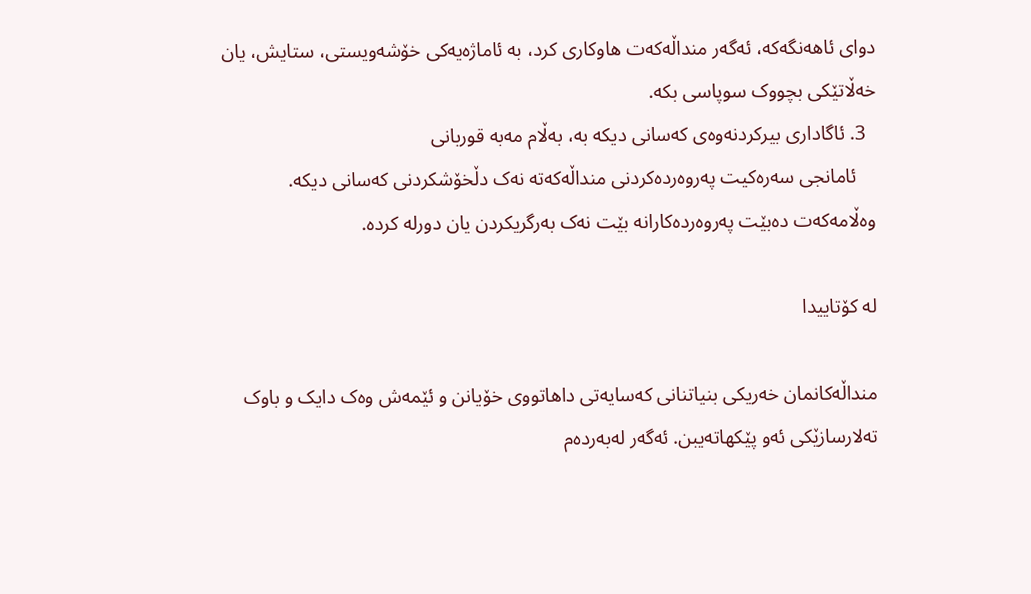دوای ئاهەنگەکە، ئەگەر منداڵەکەت هاوکاری کرد، بە ئاماژەیەکی خۆشەویستی، ستایش، یان خەڵاتێکی بچووک سوپاسی بکە.
  3. ئاگاداری بیرکردنەوەی کەسانی دیکه بە، بەڵام مەبە قوربانی
    ئامانجی سەرەکیت پەروەردەکردنی منداڵەکەتە نەک دڵخۆشکردنی کەسانی دیکه. وەڵامەکەت دەبێت پەروەردەکارانە بێت نەک بەرگریکردن یان دورله کرده.

لە کۆتاییدا

منداڵەکانمان خەریکی بنیاتنانی کەسایەتی داهاتووی خۆیانن و ئێمەش وەک دایک و باوک تەلارسازێکی ئەو پێکهاتەیبن. ئەگەر لەبەردەم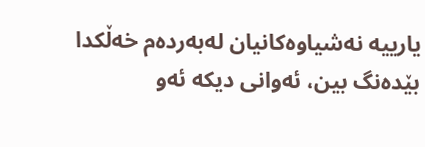یارییە نەشیاوەکانیان لەبەردەم خەڵکدا بێدەنگ بین، ئەوانی دیکە ئەو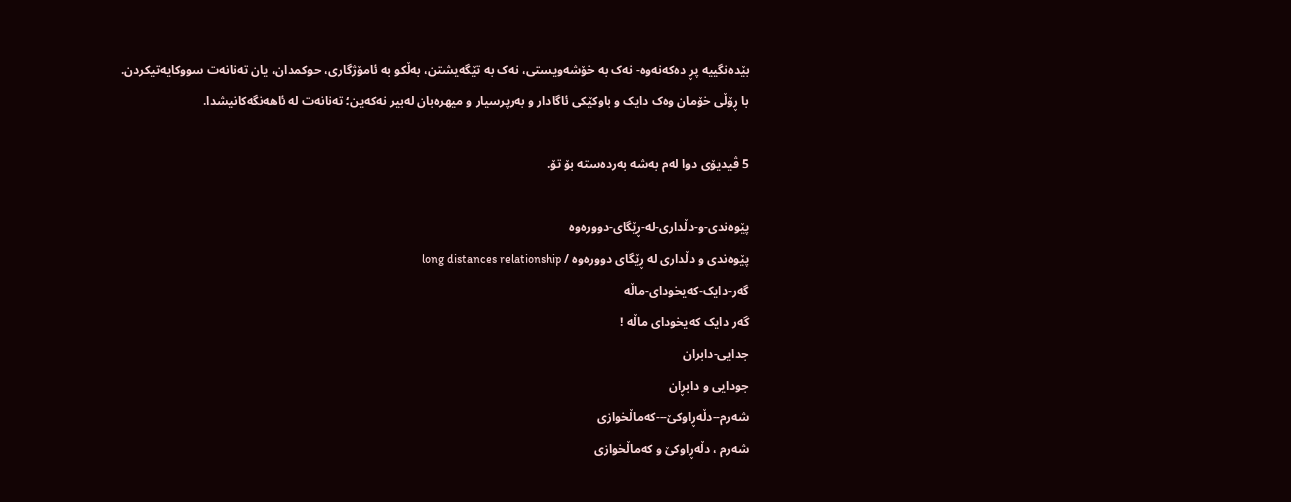بێدەنگییە پڕ دەکەنەوە- نەک بە خۆشەویستی، نەک بە تێگەیشتن، بەڵکو بە ئامۆژگاری، حوکمدان، یان تەنانەت سووکایەتیکردن.
با ڕۆڵی خۆمان وەک دایک و باوکێکی ئاگادار و بەرپرسیار و میهرەبان لەبیر نەکەین؛ تەنانەت لە ئاهەنگەکانیشدا.

5 ڤیدیۆی دوا لەم بەشە بەردەستە بۆ تۆ.

پێوەندی-و-دڵداری-لە-ڕێگای-دوورەوە
پێوەندی و دڵداری لە ڕێگای دوورەوە / long distances relationship
گەر-دایک-کەیخودای-ماڵە
گەر دایک کەیخودای ماڵە !
جدایی-دابران
جودایی و دابڕان
شەرم--دڵەڕاوکێ---کەماڵخوازی
شەرم ، دڵەڕاوکێ و کەماڵخوازی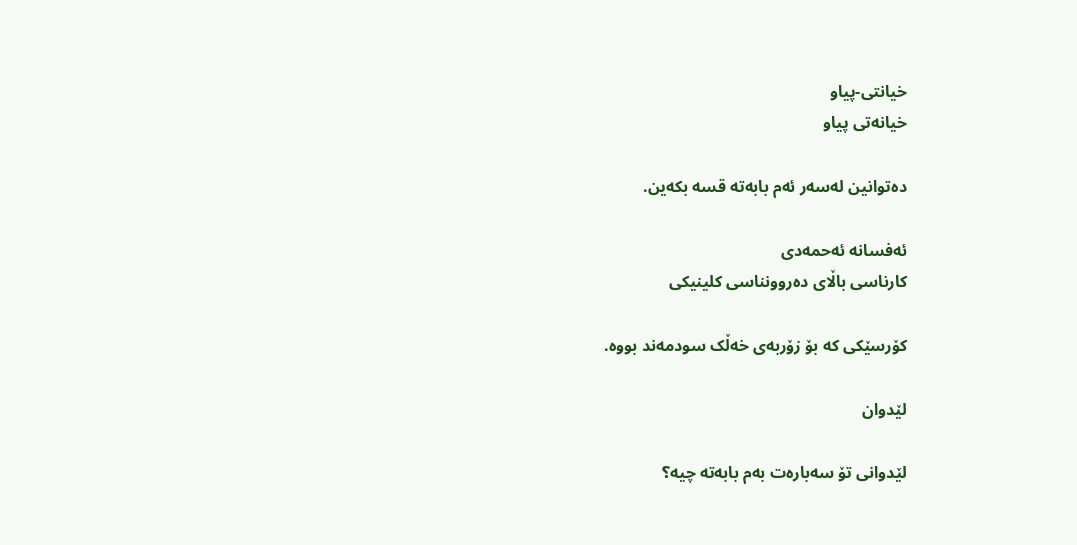خیانتی-پیاو
خیانەتی پیاو

دەتوانین لەسەر ئەم بابه‌ته قسه بکەین.

ئه‌فسانه ئه‌حمه‌دی
کارناسی باڵای دەروونناسی کلینیکی

کۆرسێکی کە بۆ زۆربەی خەڵک سودمەند بووە.

لێدوان

لێدوانی تۆ سه‌باره‌ت به‌م بابه‌ته چیه؟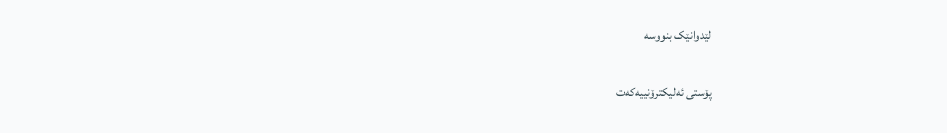لێدوانێک بنووسە

پۆستی ئەلیکترۆنییەکەت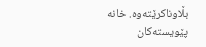بڵاوناکرێتەوە. خانە پێویستەکان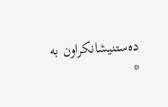دەستنیشانکراون بە *